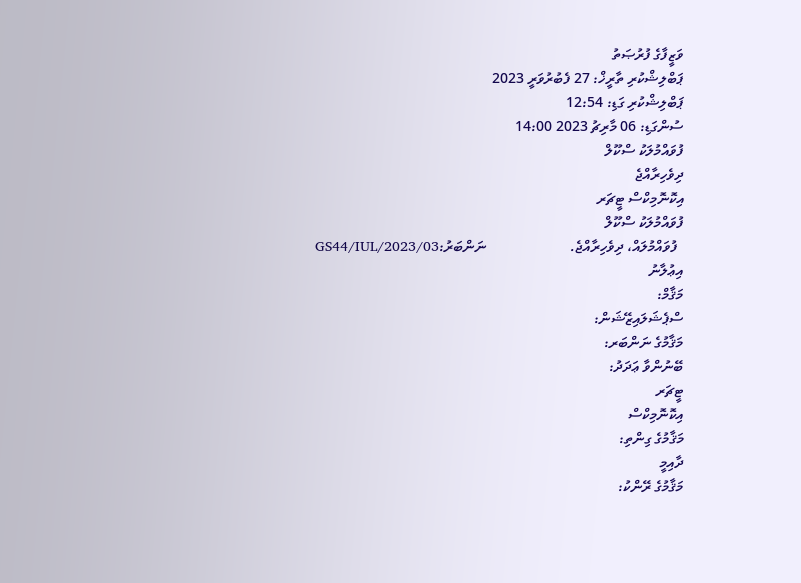ވަޒީފާގެ ފުރުޞަތު
ޕަބްލިޝްކުރި ތާރީޚް: 27 ފެބުރުވަރީ 2023
ޕަބްލިޝްކުރި ގަޑި: 12:54
ސުންގަޑި: 06 މާރިޗު 2023 14:00
ފުވައްމުލަކު ސްކޫލް
ދިވެހިރާއްޖެ
އިކޮނޮމިކްސް ޓީޗަރ
ފުވައްމުލަކު ސްކޫލް
  ފުވައްމުލައް، ދިވެހިރާއްޖެ.                       ނަންބަރު:GS44/IUL/2023/03
އިޢުލާނު
މަޤާމް:
ސްޕެޝަލައިޒޭޝަން:
މަޤާމުގެ ނަންބަރ:
ބޭނުންވާ ޢަދަދު:
ޓީޗަރ
އިކޮނޮމިކްސް
މަޤާމުގެ ގިންތި:
ދާއިމީ
މަޤާމުގެ ރޭންކު: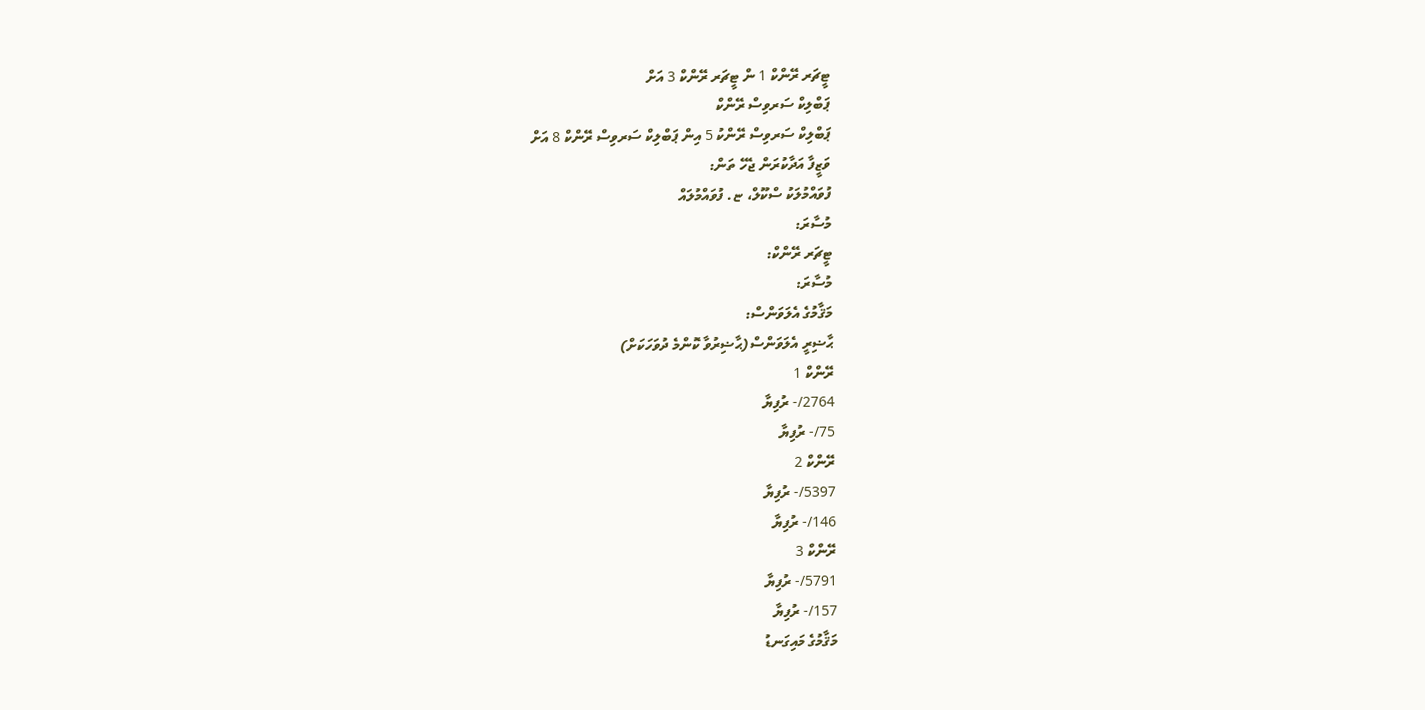ޓީޗަރ ރޭންކް 1 ން ޓީޗަރ ރޭންކް 3 އަށް
ޕަބްލިކް ސަރވިސް ރޭންކް
ޕަބްލިކް ސަރވިސް ރޭންކު 5 އިން ޕަބްލިކް ސަރވިސް ރޭންކް 8 އަށް
ވަޒީފާ އަދާކުރަން ޖެހޭ ތަން:
ފުވައްމުލަކު ސްކޫލް، ޏ. ފުވައްމުލައް
މުސާރަ:
ޓީޗަރ ރޭންކް:
މުސާރަ:
މަޤާމުގެ އެލަވަންސް:
ޙާޟިރީ އެލަވަންސް(ޙާޟިރުވާ ކޮންމެ ދުވަހަކަށް)
ރޭންކް 1
2764/- ރުފިޔާ
75/- ރުފިޔާ
ރޭންކް 2
5397/- ރުފިޔާ
146/- ރުފިޔާ
ރޭންކް 3
5791/- ރުފިޔާ
157/- ރުފިޔާ
މަޤާމުގެ މައިގަނޑު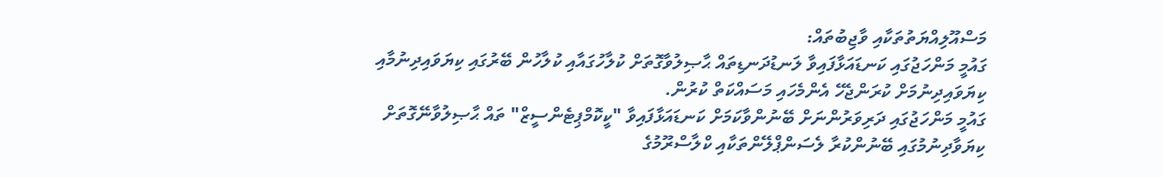މަސްއޫލިއްޔަތުތަކާއި ވާޖިބުތައް:
ގައުމީ މަންހަޖުގައި ކަނޑައަޅާފައިވާ ލަނޑުދަނޑިތައް ޙާޞިލުވާގޮތަށް ކުލާހުގައާއި ކުލާހުން ބޭރުގައި ކިޔަވައިދިނުމާއި ކިޔަވައިދިނުމަށް ކުރަންޖެހޭ އެންމެހައި މަސައްކަތް ކުރުން.
ގައުމީ މަންހަޖުގައި ދަރިވަރުންނަށް ބޭނުންވާކަމަށް ކަނޑައަޅާފައިވާ "ކީކޮމްޕިޓެންސީޒް" ތައް ޙާޞިލުވާނޭގޮތަށް ކިޔަވާދިނުމުގައި ބޭނުންކުރާ ލެސަންޕްލޭންތަކާއި ކްލާސްރޫމުގެ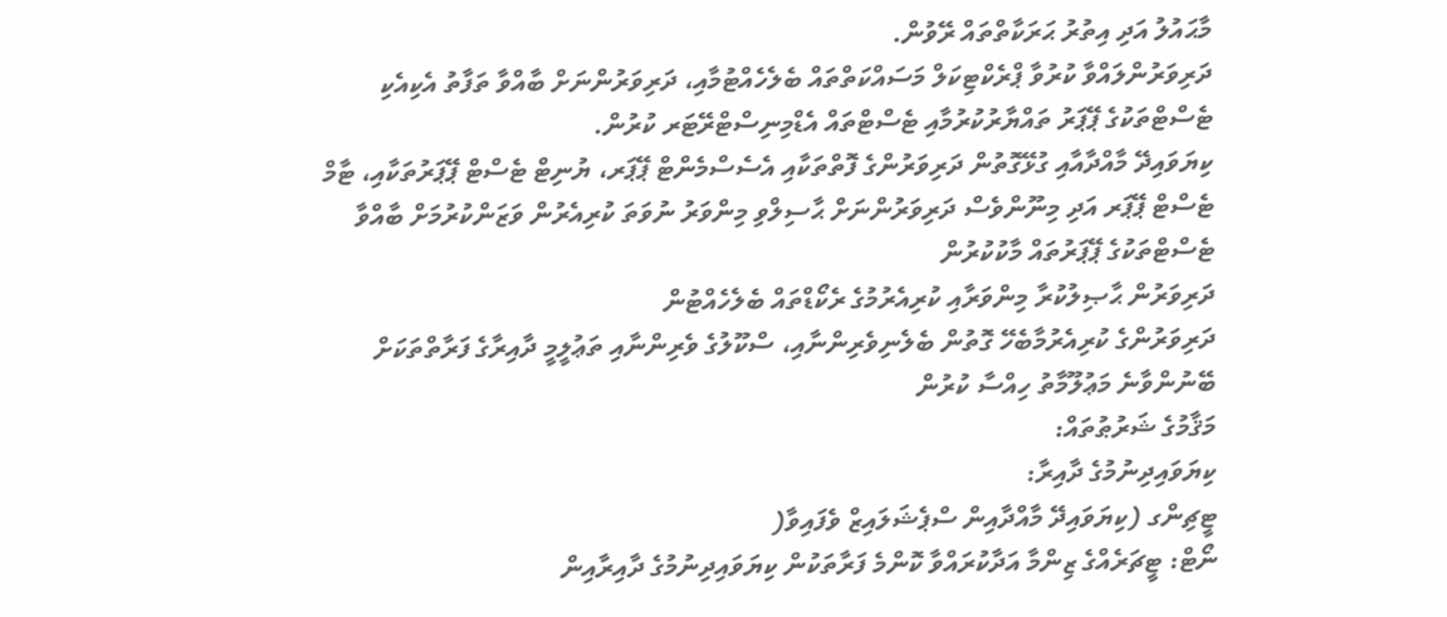މާޙައުލު އަދި އިތުރު ޙަރަކާތްތައް ރޭވުން.
ދަރިވަރުންލައްވާ ކުރުވާ ޕްރެކްޓިކަލް މަސައްކަތްތައް ބެލެހެއްޓުމާއި، ދަރިވަރުންނަށް ބާއްވާ ތަފާތު އެކިއެކި ޓެސްޓްތަކުގެ ޕޭޕަރު ތައްޔާރުކުރުމާއި ޓެސްޓްތައް އެޑްމިނިސްޓްރޭޓަރ ކުރުން.
ކިޔަވައިދޭ މާއްދާއާއި ގުޅޭގޮތުން ދަރިވަރުންގެ ފޮތްތަކާއި އެސެސްމެންޓް ޕޭޕަރ، ޔުނިޓް ޓެސްޓް ޕޭޕަރުތަކާއި، ޓާމް ޓެސްޓް ޕޭޕަރ އަދި މިނޫންވެސް ދަރިވަރުންނަށް ޙާސިލްވި މިންވަރު ނުވަތަ ކުރިއެރުން ވަޒަންކުރުމަށް ބާއްވާ ޓެސްޓްތަކުގެ ޕޭޕަރުތައް މާކުކުރުން
ދަރިވަރުން ޙާޞިލުކުރާ މިންވަރާއި ކުރިއެރުމުގެ ރެކޯޑްތައް ބެލެހެއްޓުން
ދަރިވަރުންގެ ކުރިއެރުމާބެހޭ ގޮތުން ބެލެނިވެރިންނާއި، ސްކޫލުގެ ވެރިންނާއި ތަޢުލީމީ ދާއިރާގެ ފަރާތްތަކަށް ބޭނުންވާނެ މަޢުލޫމާތު ހިއްސާ ކުރުން
މަޤާމުގެ ޝަރުޠުތައް:
ކިޔަވައިދިނުމުގެ ދާއިރާ:
ޓީޗިންގ (ކިޔަވައިދޭ މާއްދާއިން ސްޕެޝަލައިޒް ވެފައިވާ(
ނޯޓް: ޓީޗަރެއްގެ ޒިންމާ އަދާކުރައްވާ ކޮންމެ ފަރާތަކުން ކިޔަވައިދިނުމުގެ ދާއިރާއިން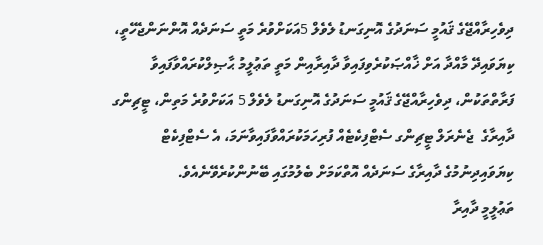ދިވެހިރާއްޖޭގެ ޤައުމީ ސަނަދުގެ އޮނިގަނޑު ލެވެލް 5އަކަށްވުރެ މަތީ ސަނަދެއް އޮންނަންޖެހޭތީ، ކިޔަވައިދޭ މާއްދާ އަށް ޚާއްޞަކުރެވިފައިވާ ދާއިރާއިން މަތީ ތަޢުލީމު ޙާޞިލްކުރައްވާފައިވާ ފަރާތްތަކުން، ދިވެހިރާއްޖޭގެ ޤައުމީ ސަނަދުގެ އޮނިގަނޑު ލެވެލް 5 އަކަށްވުރެ މަތިން، ޓީޗިންގ ދާއިރާގެ  ޖެނެރަލް ޓީޗިންގ ސެޓްފިކެޓެއް ފުރިހަމަކުރައްވާފައިވާނަމަ، އެ ސެޓްފިކެޓް ކިޔަވައިދިނުމުގެ ދާއިރާގެ ސަނަދެއް އޮތްކަމަށް ބެލުމުގައި ބޭނުންކުރެވޭނެއެވެ.
ތަޢުލީމީ ދާއިރާ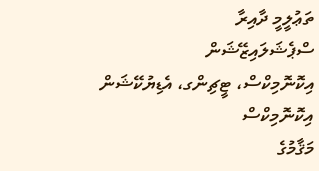ތަޢުލީމީ ދާއިރާ                                   ސްޕެޝަލައިޒޭޝަން
އިކޮނޮމިކްސް، ޓީޗިންގ، އެޑިޔުކޭޝަން                  އިކޮނޮމިކްސް
މަޤާމުގެ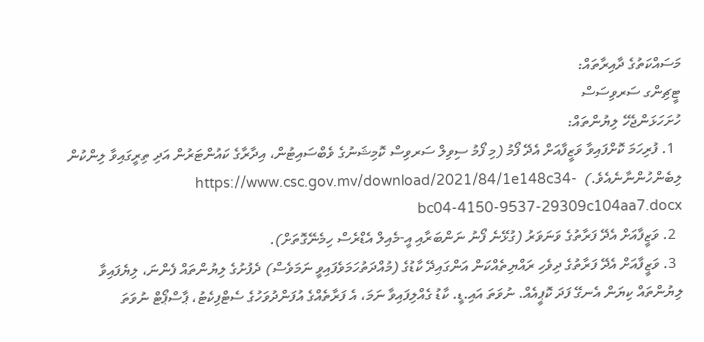މަސައްކަތުގެ ދާއިރާތައް:
ޓީޗިންގ ސަރވިސަސް
ހުށަހަޅަންޖެހޭ ލިޔުންތައް:
  1. ފުރިހަމަ ކޮށްފައިވާ ވަޒީފާއަށް އެދޭ ފޯމު (މި ފޯމު ސިވިލް ސަރވިސް ކޮމިޝަނުގެ ވެބްސައިޓުން، އިދާރާގެ ކައުންޓަރުން އަދި ތިރީގައިވާ ލިންކުން ލިބެންހުންނާނެއެވެ.)  https://www.csc.gov.mv/download/2021/84/1e148c34-bc04-4150-9537-29309c104aa7.docx
  2. ވަޒީފާއަށް އެދޭ ފަރާތުގެ ވަނަވަރު (ގުޅޭނެ ފޯނު ނަންބަރާއި އީ-މެއިލް އެޑްރެސް ހިމެނޭގޮތަށް).
  3. ވަޒީފާއަށް އެދޭ ފަރާތުގެ ދިވެހި ރައްޔިތެއްކަން އަންގައިދޭ ކާޑުގެ (މުއްދަތުހަމަވެފައިވީ ނަމަވެސް) ދެފުށުގެ ލިޔުންތައް ފެންނަ، ލިޔެފައިވާ ލިޔުންތައް ކިޔަން އެނގޭ ފަދަ ކޮޕީއެއް. ނުވަތަ އައި.ޑީ. ކާޑު ގެއްލިފައިވާ ނަމަ، އެ ފަރާތެއްގެ އުފަންދުވަހުގެ ސެޓްފިކެޓު، ޕާސްޕޯޓް ނުވަތަ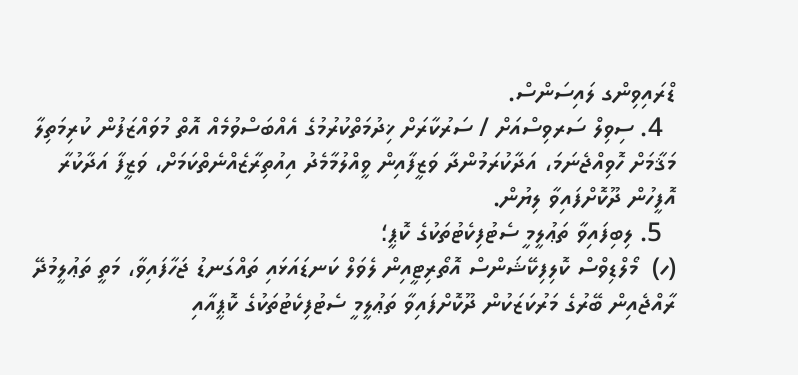ޑްރައިވިންގ ލައިސަންސް.
  4. ސިވިލް ސަރވިސްއަށް / ސަރުކާރަށް ޚިދުމަތްކުރުމުގެ އެއްބަސްވުމެއް އޮތް މުވައްޒަފުން ކުރިމަތިލާ މަޤާމަށް ހޮވިއްޖެނަމަ، އަދާކުރަމުންދާ ވަޒީފާއިން ވީއްލުމާމެދު އިއުތިރާޒެއްނެތްކަމަށް، ވަޒީފާ އަދާކުރާ އޮފީހުން ދޫކޮށްފައިވާ ލިޔުން.
  5. ލިބިފައިވާ ތަޢުލީމީ ސެޓުފިކެޓުތަކުގެ ކޮޕީ؛
(ހ)  މޯލްޑިވްސް ކޮލިފިކޭޝަންސް އޮތޯރިޓީއިން ލެވަލް ކަނޑައަޅައި ތައްގަނޑު ޖަހާފައިވާ، މަތީ ތަޢުލީމުދޭ ރާއްޖެއިން ބޭރުގެ މަރުކަޒަކުން ދޫކޮށްފައިވާ ތަޢުލީމީ ސެޓުފިކެޓުތަކުގެ ކޮޕީއާއި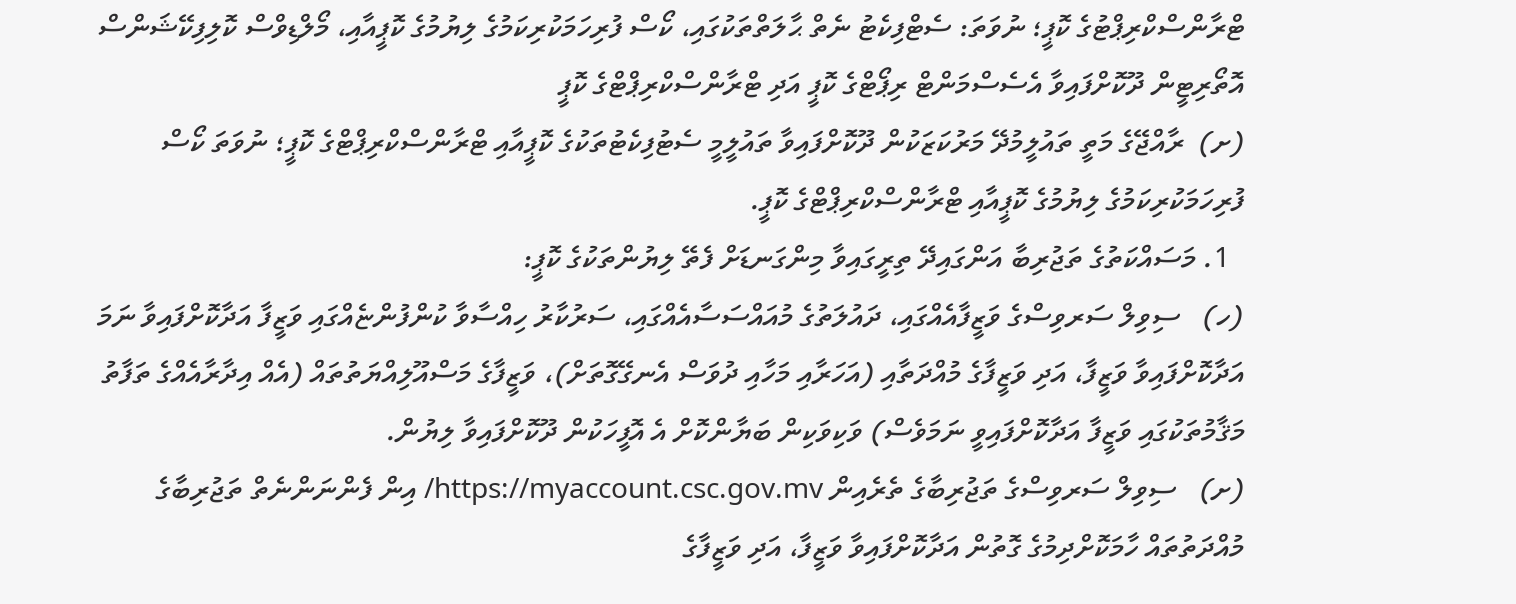ޓްރާންސްކްރިޕްޓުގެ ކޮޕީ؛ ނުވަތަ: ސެޓްފިކެޓު ނެތް ޙާލަތްތަކުގައި، ކޯސް ފުރިހަމަކުރިކަމުގެ ލިޔުމުގެ ކޮޕީއާއި، މޯލްޑިވްސް ކޮލިފިކޭޝަންސް އޮތޯރިޓީން ދޫކޮށްފައިވާ އެސެސްމަންޓް ރިޕޯޓްގެ ކޮޕީ އަދި ޓްރާންސްކްރިޕްޓްގެ ކޮޕީ
(ށ)  ރާއްޖޭގެ މަތީ ތައުލީމުދޭ މަރުކަޒަކުން ދޫކޮށްފައިވާ ތައުލީމީ ސެޓުފިކެޓުތަކުގެ ކޮޕީއާއި ޓްރާންސްކްރިޕްޓްގެ ކޮޕީ؛ ނުވަތަ ކޯސް ފުރިހަމަކުރިކަމުގެ ލިޔުމުގެ ކޮޕީއާއި ޓްރާންސްކްރިޕްޓްގެ ކޮޕީ.
  1. މަސައްކަތުގެ ތަޖުރިބާ އަންގައިދޭ ތިރީގައިވާ މިންގަނޑަށް ފެތޭ ލިޔުންތަކުގެ ކޮޕީ:
(ހ)   ސިވިލް ސަރވިސްގެ ވަޒީފާއެއްގައި، ދައުލަތުގެ މުއައްސަސާއެއްގައި، ސަރުކާރު ހިއްސާވާ ކުންފުންޏެއްގައި ވަޒީފާ އަދާކޮށްފައިވާ ނަމަ އަދާކޮށްފައިވާ ވަޒީފާ، އަދި ވަޒީފާގެ މުއްދަތާއި (އަހަރާއި މަހާއި ދުވަސް އެނގޭގޮތަށް)، ވަޒީފާގެ މަސްއޫލިއްޔަތުތައް (އެއް އިދާރާއެއްގެ ތަފާތު މަޤާމުތަކުގައި ވަޒީފާ އަދާކޮށްފައިވީ ނަމަވެސް) ވަކިވަކިން ބަޔާންކޮށް އެ އޮފީހަކުން ދޫކޮށްފައިވާ ލިޔުން.
(ށ)   ސިވިލް ސަރވިސްގެ ތަޖުރިބާގެ ތެރެއިން https://myaccount.csc.gov.mv/ އިން ފެންނަންނެތް ތަޖުރިބާގެ މުއްދަތުތައް ހާމަކޮށްދިމުގެ ގޮތުން އަދާކޮށްފައިވާ ވަޒީފާ، އަދި ވަޒީފާގެ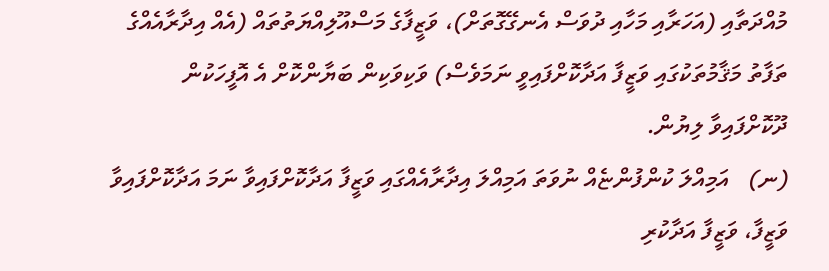މުއްދަތާއި (އަހަރާއި މަހާއި ދުވަސް އެނގޭގޮތަށް)، ވަޒީފާގެ މަސްއޫލިއްޔަތުތައް (އެއް އިދާރާއެއްގެ ތަފާތު މަޤާމުތަކުގައި ވަޒީފާ އަދާކޮށްފައިވީ ނަމަވެސް) ވަކިވަކިން ބަޔާންކޮށް އެ އޮފީހަކުން ދޫކޮށްފައިވާ ލިޔުން.
(ނ)   އަމިއްލަ ކުންފުންޏެއް ނުވަތަ އަމިއްލަ އިދާރާއެއްގައި ވަޒީފާ އަދާކޮށްފައިވާ ނަމަ އަދާކޮށްފައިވާ ވަޒީފާ، ވަޒީފާ އަދާކުރި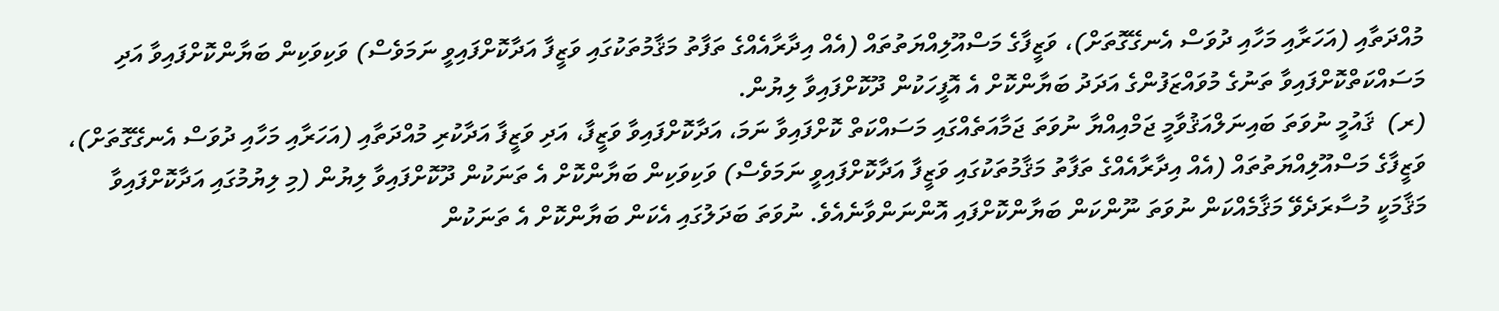މުއްދަތާއި (އަހަރާއި މަހާއި ދުވަސް އެނގޭގޮތަށް)، ވަޒީފާގެ މަސްއޫލިއްޔަތުތައް (އެއް އިދާރާއެއްގެ ތަފާތު މަޤާމުތަކުގައި ވަޒީފާ އަދާކޮށްފައިވީ ނަމަވެސް) ވަކިވަކިން ބަޔާންކޮށްފައިވާ އަދި މަސައްކަތްކޮށްފައިވާ ތަނުގެ މުވައްޒަފުންގެ އަދަދު ބަޔާންކޮށް އެ އޮފީހަކުން ދޫކޮށްފައިވާ ލިޔުން.
(ރ)  ޤައުމީ ނުވަތަ ބައިނަލްއަޤުވާމީ ޖަމްއިއްޔާ ނުވަތަ ޖަމާއަތެއްގައި މަސައްކަތް ކޮށްފައިވާ ނަމަ، އަދާކޮށްފައިވާ ވަޒީފާ، އަދި ވަޒީފާ އަދާކުރި މުއްދަތާއި (އަހަރާއި މަހާއި ދުވަސް އެނގޭގޮތަށް)، ވަޒީފާގެ މަސްއޫލިއްޔަތުތައް (އެއް އިދާރާއެއްގެ ތަފާތު މަޤާމުތަކުގައި ވަޒީފާ އަދާކޮށްފައިވީ ނަމަވެސް) ވަކިވަކިން ބަޔާންކޮށް އެ ތަނަކުން ދޫކޮށްފައިވާ ލިޔުން (މި ލިޔުމުގައި އަދާކޮށްފައިވާ މަޤާމަކީ މުސާރަދެވޭ މަޤާމެއްކަން ނުވަތަ ނޫންކަން ބަޔާންކޮށްފައި އޮންނަންވާނެއެވެ. ނުވަތަ ބަދަލުގައި އެކަން ބަޔާންކޮށް އެ ތަނަކުން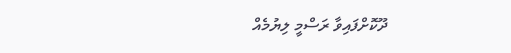ދޫކޮށްފައިވާ ރަސްމީ ލިޔުމެއް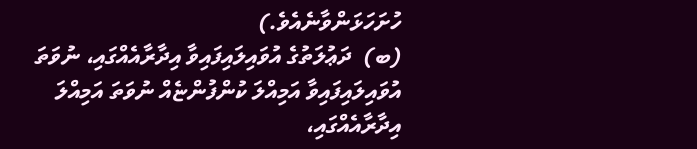ހުށަހަޅަންވާނެއެވެ.)
(ބ)  ދަޢުލަތުގެ އުވައިލައިފައިވާ އިދާރާއެއްގައި، ނުވަތަ އުވައިލައިފައިވާ އަމިއްލަ ކުންފުންޏެއް ނުވަތަ އަމިއްލަ އިދާރާއެއްގައި،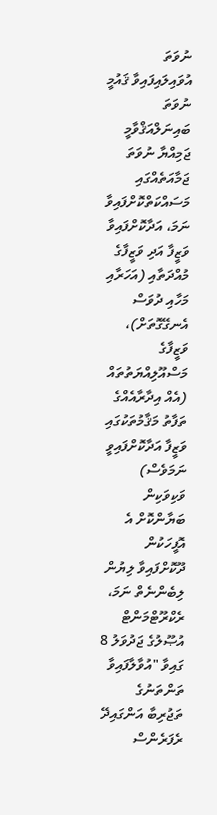ނުވަތަ އުވައިލައިފައިވާ ޤައުމީ ނުވަތަ ބައިނަލްއަޤްވާމީ ޖަމިއްޔާ ނުވަތަ ޖަމާއަތެއްގައި މަސައްކަތްކޮށްފައިވާ ނަމަ، އަދާކޮށްފައިވާ ވަޒީފާ އަދި ވަޒީފާގެ މުއްދަތާއި (އަހަރާއި މަހާއި ދުވަސް އެނގޭގޮތަށް)، ވަޒީފާގެ މަސްއޫލިއްޔަތުތައް (އެއް އިދާރާއެއްގެ ތަފާތު މަޤާމުތަކުގައި ވަޒީފާ އަދާކޮށްފައިވީ ނަމަވެސް) ވަކިވަކިން ބަޔާންކޮށް އެ އޮފީހަކުން ދޫކޮށްފައިވާ ލިޔުން ލިބެންނެތް ނަމަ، ރެކްރޫޓްމަންޓް އުޞޫލުގެ ޖަދުވަލު 8 ގައިވާ "އުވާލާފައިވާ ތަންތަނުގެ ތަޖުރިބާ އަންގައިދޭ ރެފަރެންސް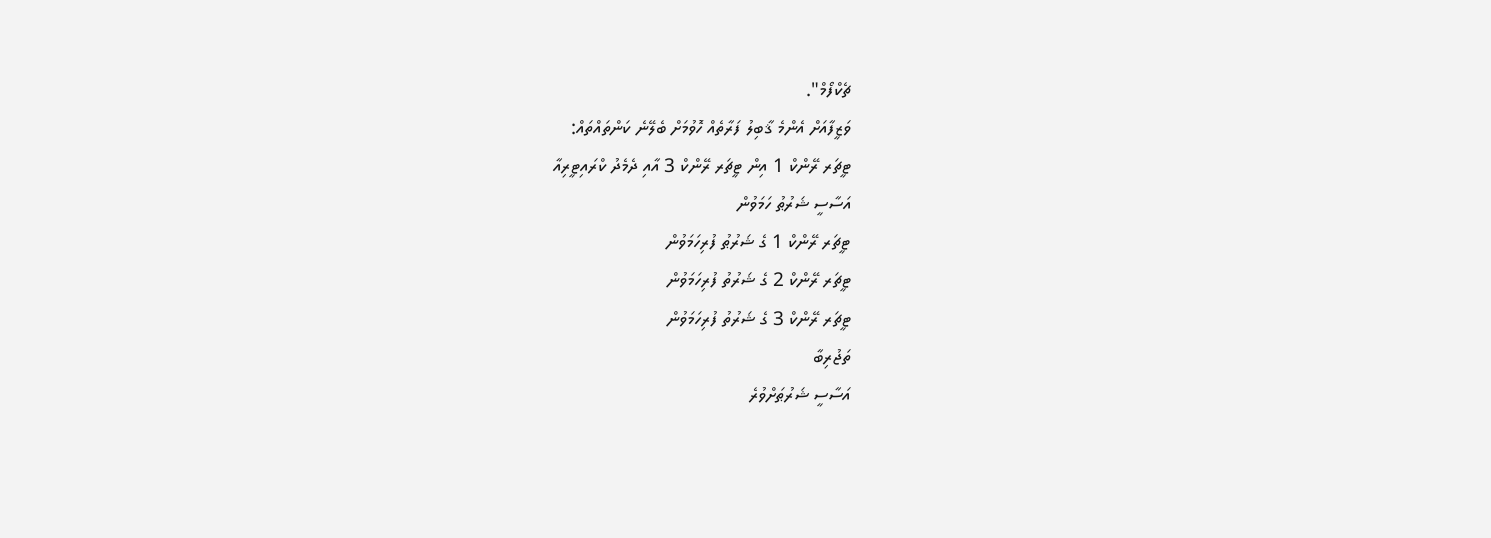ޗެކްފޯމް".
ވަޒީފާއަށް އެންމެ ޤާބިލު ފަރާތެއް ހޮވުމަށް ބެލޭނެ ކަންތައްތައް:
ޓީޗަރ ރޭންކް 1 އިން ޓީޗަރ ރޭންކް 3 އާއި ދެމެދު ކްރައިޓީރިއާ
އަސާސީ ޝަރުޠު ހަމަވުން
ޓީޗަރ ރޭންކް 1 ގެ ޝަރުޠު ފުރިހަމަވުން
ޓީޗަރ ރޭންކް 2 ގެ ޝަރުތު ފުރިހަމަވުން
ޓީޗަރ ރޭންކް 3 ގެ ޝަރުތު ފުރިހަމަވުން
ތަޖުރިބާ
އަސާސީ ޝަރުޠަށްވުރެ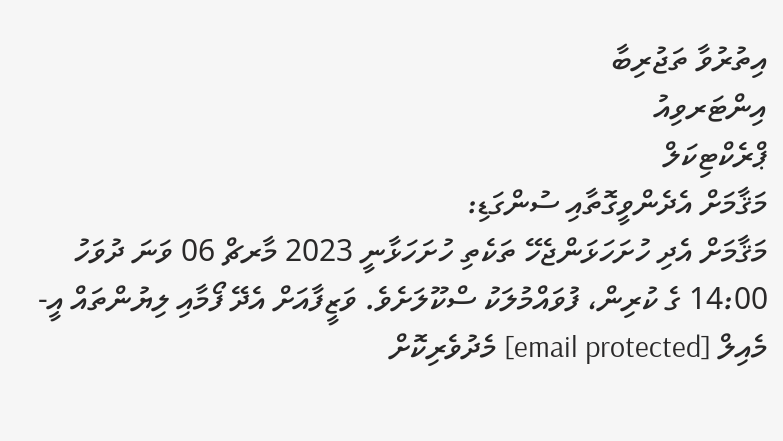އިތުރުވާ ތަޖުރިބާ
އިންޓަރވިއު
ޕްރެކްޓިކަލް
މަޤާމަށް އެދެންވީގޮތާއި ސުންގަޑި:
މަޤާމަށް އެދި ހުށަހަޅަންޖެހޭ ތަކެތި ހުށަހަޅާނީ 2023 މާރޗް 06 ވަނަ ދުވަހު 14:00 ގެ ކުރިން، ފުވައްމުލަކު ސްކޫލަށެވެ. ވަޒީފާއަށް އެދޭ ފޯމާއި ލިޔުންތައް އީ-މެއިލް [email protected] މެދުވެރިކޮށް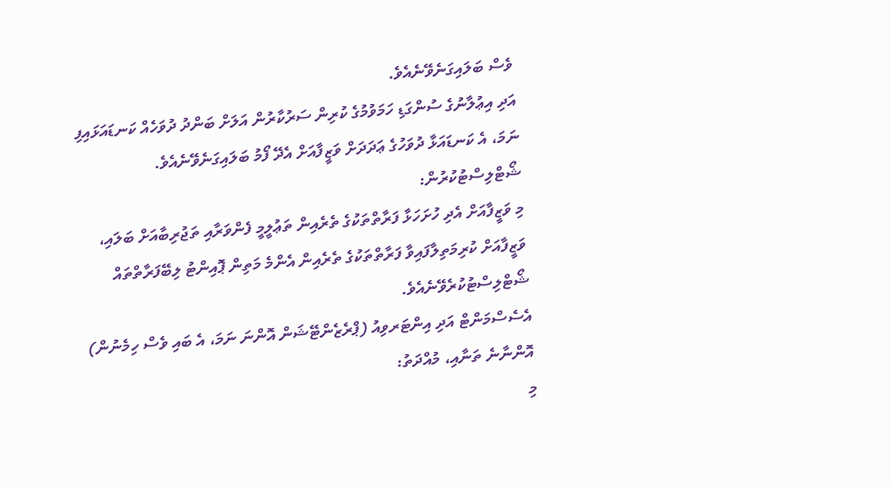ވެސް ބަލައިގަނެވޭނެއެވެ.
އަދި އިޢުލާނުގެ ސުންގަޑި ހަމަވުމުގެ ކުރިން ސަރުކާރުން އަލަށް ބަންދު ދުވަހެއް ކަނޑައަޅައިފި ނަމަ، އެ ކަނޑައަޅާ ދުވަހުގެ ޢަދަދަށް ވަޒީފާއަށް އެދޭ ފޯމު ބަލައިގަނެވޭނެއެވެ.
ޝޯޓްލިސްޓުކުރުން:
މި ވަޒީފާއަށް އެދި ހުށަހަޅާ ފަރާތްތަކުގެ ތެރެއިން ތަޢުލީމީ ފެންވަރާއި ތަޖުރިބާއަށް ބަލައި، ވަޒީފާއަށް ކުރިމަތިލާފައިވާ ފަރާތްތަކުގެ ތެރެއިން އެންމެ މަތިން ޕޮއިންޓު ލިބޭފަރާތްތައް ޝޯޓްލިސްޓުކުރެވޭނެއެވެ.
އެސެސްމަންޓް އަދި އިންޓަރވިއު (ޕްރެޒެންޓޭޝަން އޮންނަ ނަމަ، އެ ބައި ވެސް ހިމެނުން) އޮންނާނެ ތަނާއި، މުއްދަތު:
މި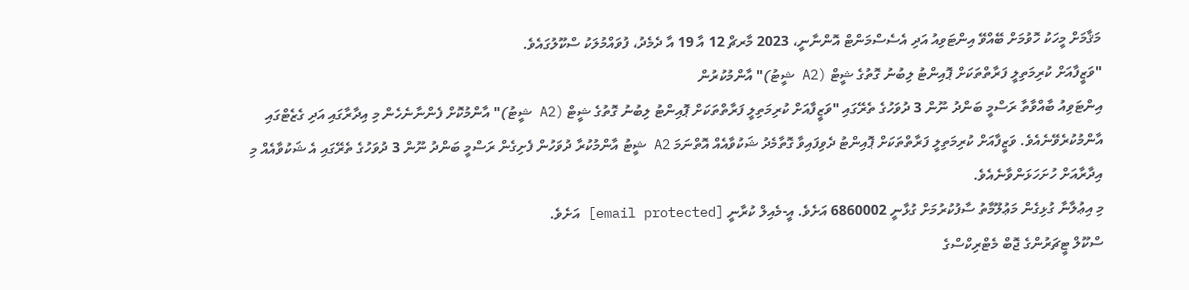މަޤާމަށް މީހަކު ހޮވުމަށް ބޭއްވޭ އިންޓަވިއު އަދި އެސެސްމަންޓް އޮންނާނީ، 2023 މާރޗް 12 އާ 19 އާ ދެމެދު، ފުވައްމުލަކު ސްކޫލުގައެވެ.
"ވަޒީފާއަށް ކުރިމަތިލީ ފަރާތްތަކަށް ޕޮއިންޓު ލިބުނު ގޮތުގެ ޝީޓް (A2 ޝީޓު)" އާންމުކުރުން
އިންޓަވިއު ބާއްވާތާ ރަސްމީ ބަންދު ނޫން 3 ދުވަހުގެ ތެރޭގައި "ވަޒީފާއަށް ކުރިމަތިލީ ފަރާތްތަކަށް ޕޮއިންޓު ލިބުނު ގޮތުގެ ޝީޓް (A2 ޝީޓު)" އާންމުކޮށް ފެންނާނެހެން މި އިދާރާގައި އަދި ގެޒެޓްގައި އާންމުކުރެވޭނެއެވެ. ވަޒީފާއަށް ކުރިމަތިލީ ފަރާތްތަކަށް ޕޮއިންޓު ދެވިފައިވާ ގޮތާމެދު ޝަކުވާއެއް އޮތްނަމަ A2 ޝީޓު އާންމުކުރާ ދުވަހުން ފެށިގެން ރަސްމީ ބަންދު ނޫން 3 ދުވަހުގެ ތެރޭގައި އެ ޝަކުވާއެއް މި އިދާރާއަށް ހުށަހަޅަންވާނެއެވެ.
މި އިޢުލާނާ ގުޅިގެން މަޢުލޫމާތު ސާފުކުރުމަށް ގުޅާނީ 6860002 އަށެވެ. އީ-މެއިލް ކުރާނީ [email protected] އަށެވެ.
ސްކޫލް ޓީޗަރުންގެ ޖޮބް މެޓްރިކްސްގެ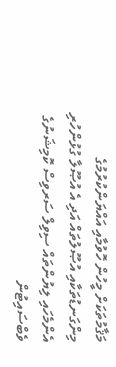މަޤާމުތަކަށް މީހުން ހޮވުމާއި އައްޔަންކުރުމުގެ މިންގަނޑުތަކާއި އުޞޫލުތައް އަދި އެ އުޞޫލާ ގުޅުންހުރި އެންމެހައި ލިޔުންތައް ސިވިލް ސަރވިސް ކޮމިޝަނުގެ ވެބްސައިޓުން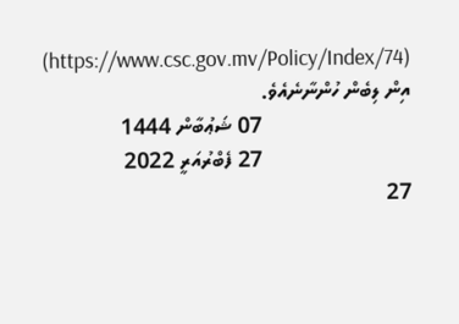(https://www.csc.gov.mv/Policy/Index/74) އިން ލިބެން ހުންނާނެއެވެ.
                          07 ޝަޢުބާން 1444
                          27 ފެބްރުއަރީ 2022
27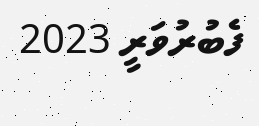ފެބުރުވަރީ 2023